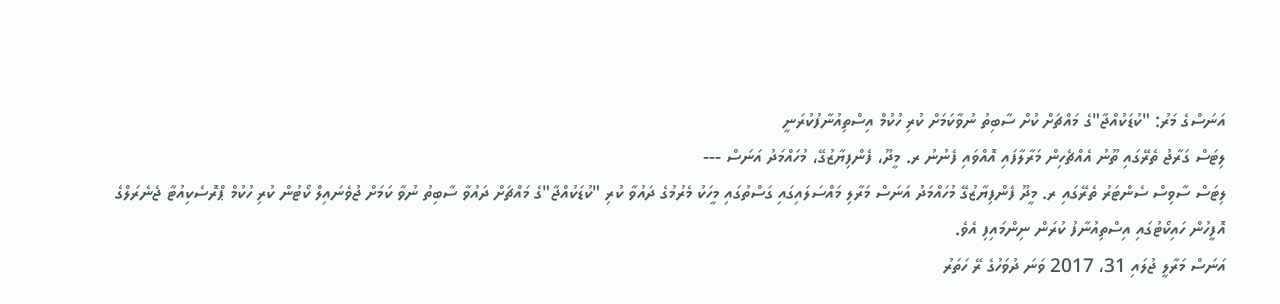އަނަސްގެ މަރު: "ކުޑަކުއްޖާ"ގެ މައްޗަށް ކުށް ސާބިތު ނުވާކަމަށް ކުރި ހުކުމް އިސްތިއުނާފުކުރަނީ
ލިޓަސް ގަރާޖު ތެރޭގައި ތޫނު އެއްޗެހިން މަރާލާފައި އޮއްވައި ފެނުނު ރ. މީދޫ، ފެންފިޔާޒުގޭ، މުހައްމަދު އަނަސް ---
ލިޓަސް ސާވިސް ސެންޓަރު ތެރޭގައި ރ. މީދޫ ފެންފިޔާޒުގޭ މުހައްމަދު އަނަސް މަރާލި މައްސަލައިގައި ގަސްތުގައި މީހަކު މެރުމުގެ ދައުވާ ކުރި "ކުޑަކުއްޖާ"ގެ މައްޗަށް ދައުވާ ސާބިތު ނުވާ ކަމަށް ޖުވެނައިލް ކޯޓުން ކުރި ހުކުމް ޕްރޮސެކިއުޓާ ޖެނެރަލްގެ އޮފީހުން ހައިކޯޓުގައި އިސްތިއުނާފު ކުރަން ނިންމައިފި އެވެ.
އަނަސް މަރާލީ ޖުލައި 31، 2017 ވަނަ ދުވަހުގެ ރޭ ހަތަރު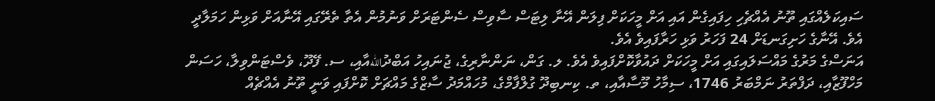ސައިކަލެއްގައި ތޫނު އެއްޗެހި ހިފައިގެން އައި އަށް މީހަކަށް ފިލަން އޭނާ ލިޓަސް ސާވިސް ސެންޓަރަށް ވަނުމުން އެތާ ތެރޭގައި އޭނާއަށް ވަޅިން ހަމަލާދީ އެވެ. އޭނާގެ ހަށިގަނޑަށް 24 ފަހަރު ވަޅި ހަރާފައިވެ އެވެ.
އަނަސްގެ މަރުގެ މައްސަލައިގައި އަށް މީހަކަށް ދައުވާކޮށްފައިވެ އެވެ. ލ. ގަން، ނަންނާރިގެ، ޖުނައިހު އަބްދުاللهއާއި، ސ. ފޭދޫ، ވެސްޓަންވިލާ، ހަސަން މަހްފޫޒާއި، ދަފްތަރު ނަމްބަރު 1746، ސިމާހު މޫސާއާއި، ތ. ކިނބިދޫ ގުލްފާމްގެ، މުހައްމަދު ސާޒްގެ މައްޗަށް ކޮށްފައި ވަނީ ތޫނު އެއްޗެއް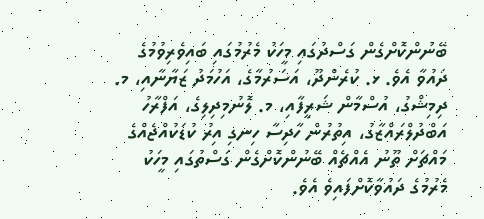ބޭނުންކޮށްގެން ގަސްދުގައި މީހަކު މެރުމުގައި ބައިވެރިވުމުގެ ދައުވާ އެވެ. ޅ. ކުރެންދޫ، އަސަރުމާގެ، އަހުމަދު ޒަޔާނާއި، މ. ދިމިޝްގު، އުސްމާން ޝަރީފާއި، މ. ލޮނުމިދިލިގެ، އަފްރާހު އަބްދުލްރައްޒާގު، އިތުރުން ހާދިސާ ހިނގި އިރު ކުޑަކުއްޖެއްގެ މައްޗަށް ތޫނު އެއްޗެއް ބޭނުންކޮށްގެން ގަސްތުގައި މީހަކު މެރުމުގެ ދައުވާކޮށްފައިވެ އެވެ.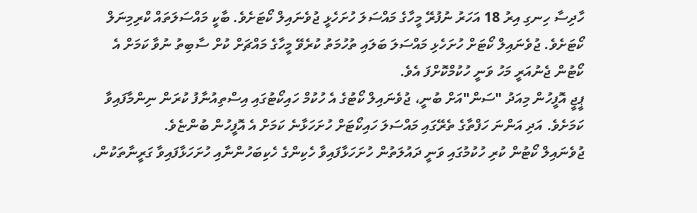ހާދިސާ ހިނގި އިރު 18 އަހަރު ނުފުރޭ މީހާގެ މައްސަލަ ހުށަހެޅީ ޖުވެނައިލް ކޯޓަށެވެ. ބާކީ މައްސަލަތައް ކްރިމިނަލް ކޯޓަށެވެ. ޖުވެނައިލް ކޯޓަށް ހުށަހެޅި މައްސަލަ ބަލައި ތުހުމަތު ކުރެވޭ މީހާގެ މައްޗަށް ކުށް ސާބިތު ނުވާ ކަމަށް އެ ކޯޓުން ޖެނުއަރީ މަހު ވަނީ ހުކުމްކޮށްފަ އެވެ.
ޕީޖީ އޮފީހުން މިއަދު "ސަން"އަށް ބުނީ، ޖުވެނައިލް ކޯޓުގެ އެ ހުކުމް ހައިކޯޓުގައި އިސްތިއުނާފު ކުރަން ނިންމާފައިވާ ކަމަށެވެ. އަދި އަންނަ ހަފްތާގެ ތެރޭގައި މައްސަލަ ހައިކޯޓަށް ހުށަހަޅާނެ ކަމަށް އެ އޮފީހުން ބުންޏެވެ.
ޖުވެނައިލް ކޯޓުން ކުރި ހުކުމުގައި ވަނީ ދައުލަތުން ހުށަހަޅާފައިވާ ހެކިންގެ ހެކިބަހުންނާއި ހުށަހަޅާފައިވާ ގަރީނާތަކުން،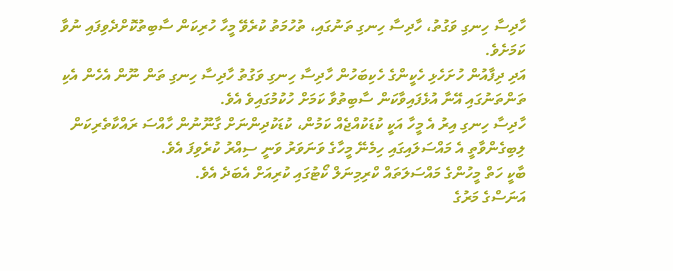ހާދިސާ ހިނގި ވަގުތު، ހާދިސާ ހިނގި ތަނުގައި، ތުހުމަތު ކުރެވޭ މީހާ ހުރިކަން ސާބިތުކޮށްދެވިފައި ނުވާ ކަމަށެވެ.
އަދި ދިފާއުން ހުށަހެޅި ހެކީންގެ ހެކިބަހުން ހާދިސާ ހިނގި ވަގުތު ހާދިސާ ހިނގި ތަން ނޫން އެހެން އެކި ތަންތަނުގައި އޭނާ އުޅެފައިވާކަން ސާބިތުވާ ކަމަށް ހުކުމުގައިވެ އެވެ.
ހާދިސާ ހިނގި އިރު އެ މީހާ އަކީ ކުޑަކުއްޖެއް ކަމުން، ކުޑަކުދިންނަށް ގާނޫނުން ހާއްސަ ރައްކާތެރިކަން ލިބިގެންވާތީ އެ މައްސަލައިގައި ހިމެނޭ މީހާގެ ވަނަވަރު ވަނީ ސިއްރު ކުރެވިފަ އެވެ.
ބާކީ ހަތް މީހުންގެ މައްސަލަތައް ކްރިމިނަލް ކޯޓުގައި ކުރިއަށް އެބަދެ އެވެ.
އަނަސްގެ މަރުގެ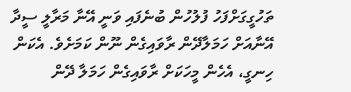ތަހުގީގަށްފަހު ފުލުހުން ބުނެފައި ވަނީ އޭނާ މަރާލީ ސީދާ އޭނާއަށް ހަމަލާދޭން ރާވައިގެން ނޫން ކަމަށެވެ. އެކަން ހިނގީ، އެހެން މީހަކަށް ރާވައިގެން ހަމަލާ ދޭން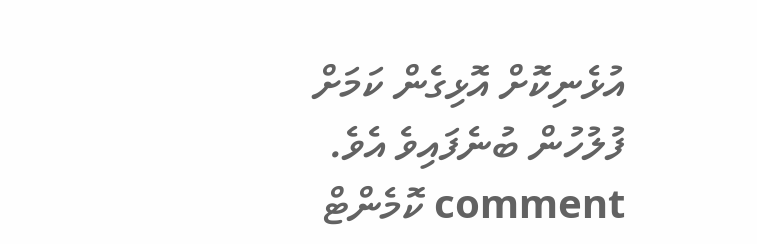އުޅެނިކޮށް އޮޅިގެން ކަމަށް ފުލުހުން ބުނެފައިވެ އެވެ.
comment ކޮމެންޓް